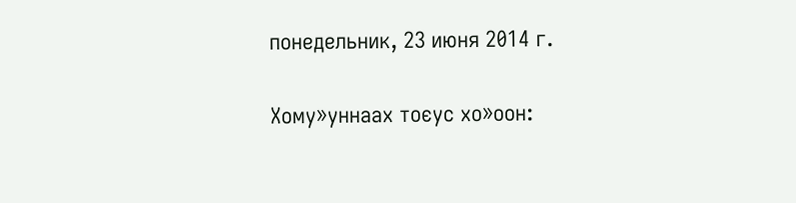понедельник, 23 июня 2014 г.

Хому»уннаах тоєус хо»оон: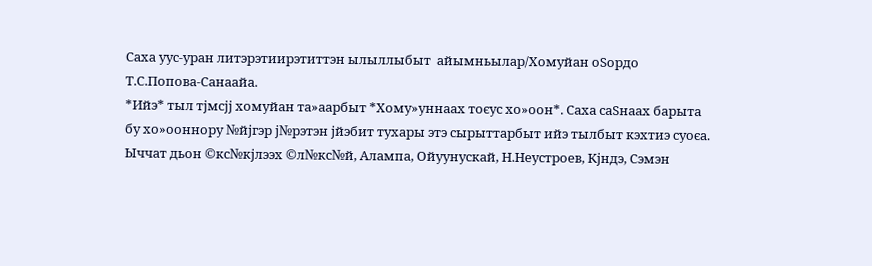Саха уус-уран литэрэтиирэтиттэн ылыллыбыт  айымньылар/Хомуйан оЅордо Т.С.Попова-Санаайа.
*Ийэ* тыл тјмсјј хомуйан та»аарбыт *Хому»уннаах тоєус хо»оон*. Саха саЅнаах барыта бу хо»ооннору №йјгэр ј№рэтэн јйэбит тухары этэ сырыттарбыт ийэ тылбыт кэхтиэ суоєа. Ыччат дьон ©кс№кјлээх ©л№кс№й, Алампа, Ойуунускай, Н.Неустроев, Кјндэ, Сэмэн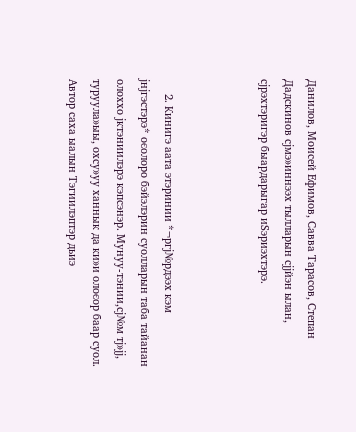Данилов, Моисей Ефимов, Савва Тарасов, Степан Дадскинов сјмэ»иннээх тылларын сјјйэн ылан, сјрэхтэригэр быардарыгар иЅэриэхтэрэ.



     2. Кинигэ аата этэринии *¬ргј№рдээх кэм јнјгэстэрэ* оєолоро бэйэлэрин суолларын таба тайанан олоххо јктэниилэрэ кэпсэнэр. Мунуу-тэнии,сј№м тј»јј, туруула»ыы, охсу»уу ханнык да ки»и олоєор баар суол. Автор саха ыалын Тэгиилэптэр дьиэ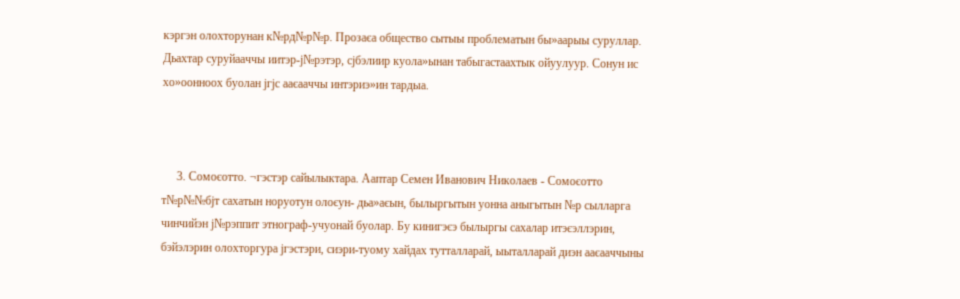кэргэн олохторунан к№рд№р№р. Прозаєа общество сытыы проблематын бы»аарыы суруллар. Дьахтар суруйааччы иитэр-ј№рэтэр, сјбэлиир куола»ынан табыгастаахтык ойуулуур. Сонун ис хо»оонноох буолан јгјс ааєааччы интэриэ»ин тардыа.



     3. Сомоєотто. ¬гэстэр сайылыктара. Ааптар Семен Иванович Николаев - Сомоєотто т№р№№бјт сахатын норуотун олоєун- дьа»аєын, былыргытын уонна аныгытын №р сылларга чинчийэн ј№рэппит этнограф-учуонай буолар. Бу кинигэєэ былыргы сахалар итэєэллэрин, бэйэлэрин олохторгура јгэстэри, сиэри-туому хайдах тутталларай, ыыталларай диэн ааєааччыны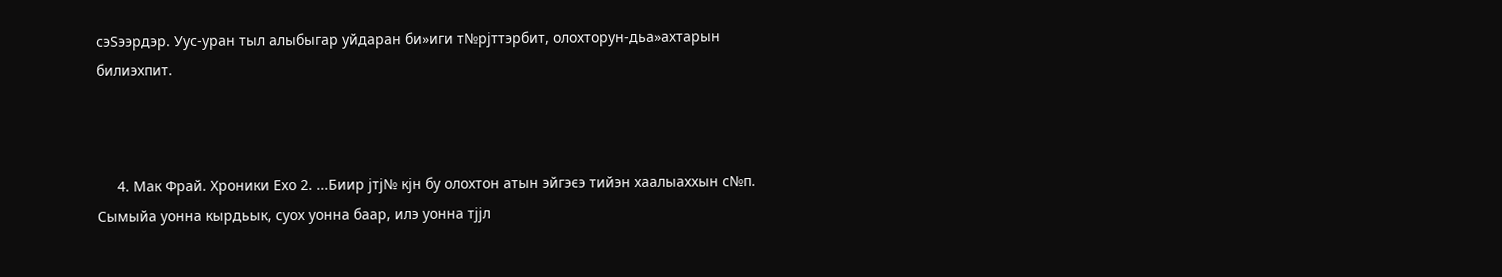сэЅээрдэр. Уус-уран тыл алыбыгар уйдаран би»иги т№рјттэрбит, олохторун-дьа»ахтарын билиэхпит.



     4. Мак Фрай. Хроники Ехо 2. ...Биир јтј№ кјн бу олохтон атын эйгэєэ тийэн хаалыаххын с№п. Сымыйа уонна кырдьык, суох уонна баар, илэ уонна тјјл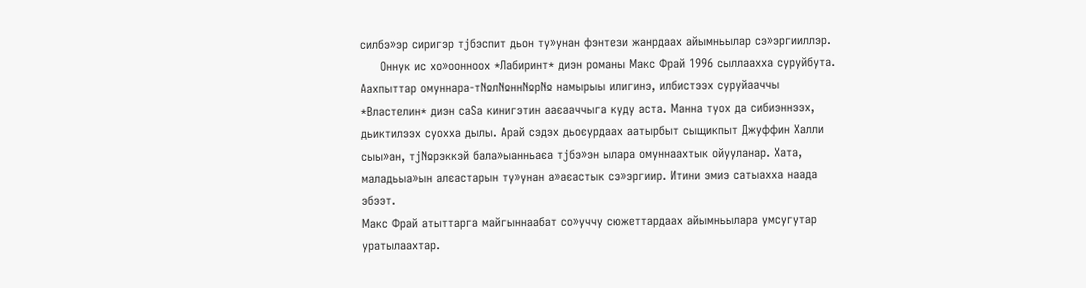силбэ»эр сиригэр тјбэспит дьон ту»унан фэнтези жанрдаах айымньылар сэ»эргииллэр.
     Оннук ис хо»оонноох *Лабиринт* диэн романы Макс Фрай 1996 сыллаахха суруйбута. Аахпыттар омуннара-т№л№нн№р№ намырыы илигинэ, илбистээх суруйааччы *Властелин* диэн саЅа кинигэтин ааєааччыга куду аста. Манна туох да сибиэннээх, дьиктилээх суохха дылы. Арай сэдэх дьоєурдаах аатырбыт сыщикпыт Джуффин Халли сыы»ан, тј№рэккэй бала»ыанньаєа тјбэ»эн ылара омуннаахтык ойууланар. Хата, маладьыа»ын алєастарын ту»унан а»аєастык сэ»эргиир. Итини эмиэ сатыахха наада эбээт.
Макс Фрай атыттарга майгыннаабат со»уччу сюжеттардаах айымньылара умсугутар уратылаахтар.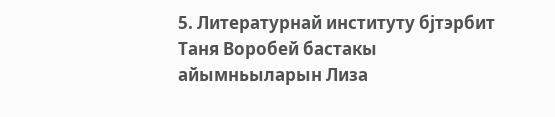5. Литературнай институту бјтэрбит Таня Воробей бастакы айымньыларын Лиза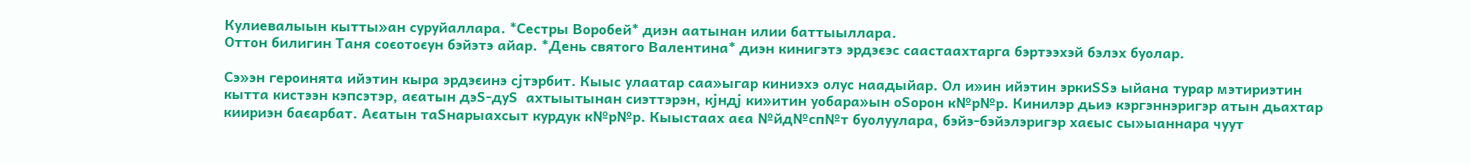Кулиевалыын кытты»ан суруйаллара. *Сестры Воробей* диэн аатынан илии баттыыллара.
Оттон билигин Таня соєотоєун бэйэтэ айар. *День святого Валентина* диэн кинигэтэ эрдэєэс саастаахтарга бэртээхэй бэлэх буолар.

Сэ»эн героинята ийэтин кыра эрдэєинэ сјтэрбит. Кыыс улаатар саа»ыгар киниэхэ олус наадыйар. Ол и»ин ийэтин эркиЅЅэ ыйана турар мэтириэтин кытта кистээн кэпсэтэр, аєатын дэЅ-дуЅ  ахтыытынан сиэттэрэн, кјндј ки»итин уобара»ын оЅорон к№р№р. Кинилэр дьиэ кэргэннэригэр атын дьахтар киириэн баєарбат. Аєатын таЅнарыахсыт курдук к№р№р. Кыыстаах аєа №йд№сп№т буолуулара, бэйэ-бэйэлэригэр хаєыс сы»ыаннара чуут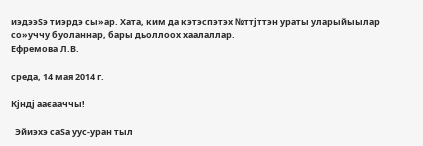иэдээЅэ тиэрдэ сы»ар. Хата, ким да кэтэспэтэх №ттјттэн ураты уларыйыылар со»уччу буоланнар, бары дьоллоох хаалаллар.
Ефремова Л.В.

среда, 14 мая 2014 г.

Кјндј ааєааччы!

  Эйиэхэ саЅа уус-уран тыл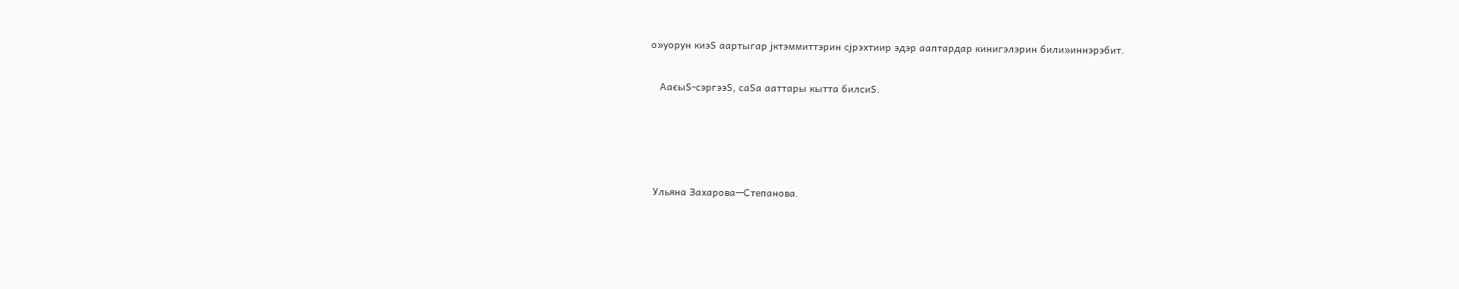о»уорун киэЅ аартыгар јктэммиттэрин сјрэхтиир эдэр ааптардар кинигэлэрин били»иннэрэбит.

   АаєыЅ-сэргээЅ, саЅа ааттары кытта билсиЅ.




 Ульяна Захарова—Степанова.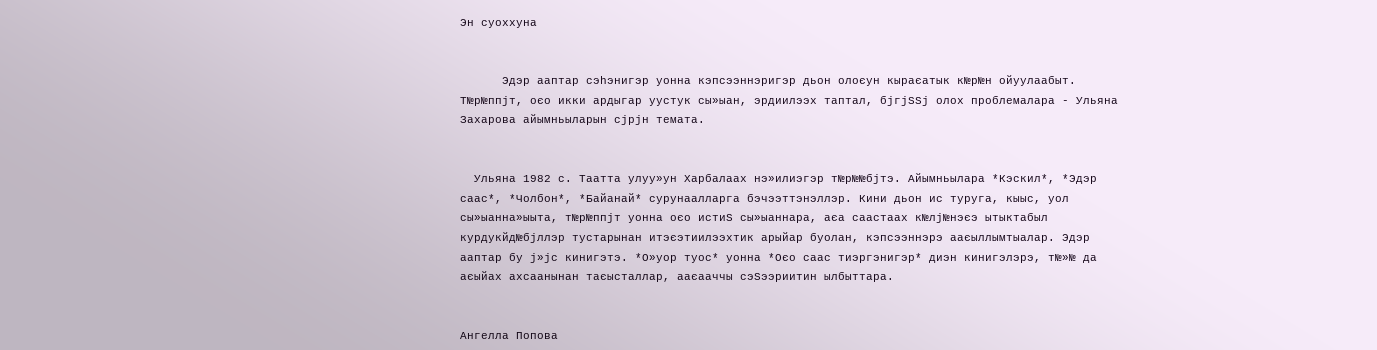Эн суоххуна


      Эдэр ааптар сэhэнигэр уонна кэпсээннэригэр дьон олоєун кыраєатык к№р№н ойуулаабыт. Т№р№ппјт, оєо икки ардыгар уустук сы»ыан, эрдиилээх таптал, бјгјЅЅј олох проблемалара - Ульяна Захарова айымньыларын сјрјн темата.


  Ульяна 1982 с. Таатта улуу»ун Харбалаах нэ»илиэгэр т№р№№бјтэ. Айымньылара *Кэскил*, *Эдэр саас*, *Чолбон*, *Байанай* сурунаалларга бэчээттэнэллэр. Кини дьон ис туруга, кыыс, уол сы»ыанна»ыыта, т№р№ппјт уонна оєо истиЅ сы»ыаннара, аєа саастаах к№лј№нэєэ ытыктабыл курдукйд№бјллэр тустарынан итэєэтиилээхтик арыйар буолан, кэпсээннэрэ ааєыллымтыалар. Эдэр ааптар бу ј»јс кинигэтэ. *О»уор туос* уонна *Оєо саас тиэргэнигэр* диэн кинигэлэрэ, т№»№ да аєыйах ахсаанынан таєысталлар, ааєааччы сэЅээриитин ылбыттара.


Ангелла Попова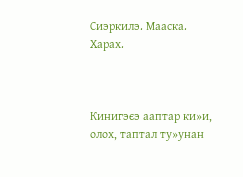Сиэркилэ. Мааска. Харах.



Кинигэєэ ааптар ки»и, олох, таптал ту»унан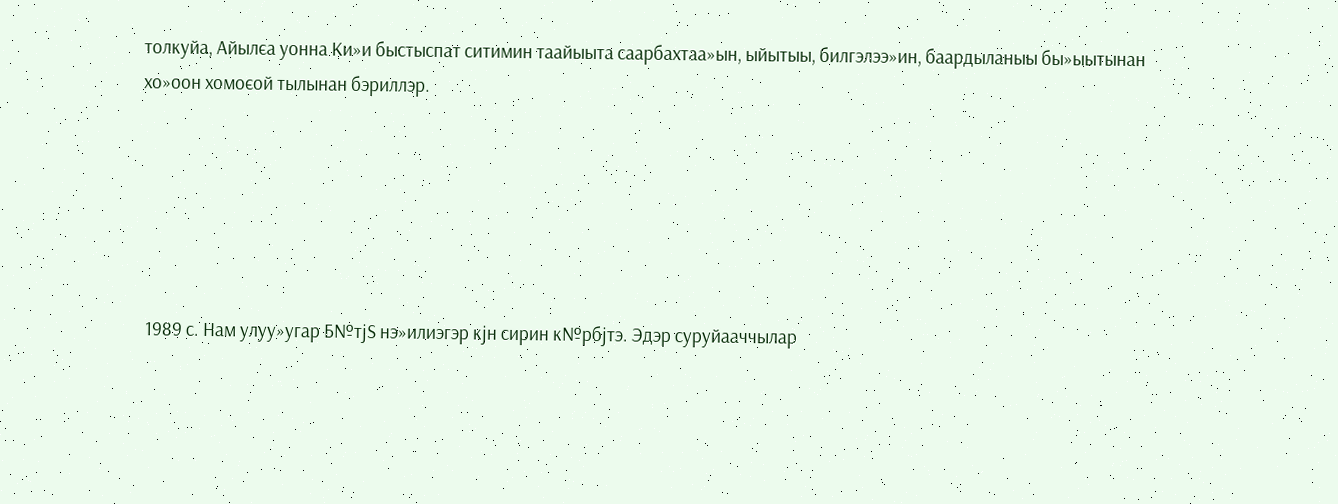толкуйа, Айылєа уонна Ки»и быстыспат ситимин таайыыта саарбахтаа»ын, ыйытыы, билгэлээ»ин, баардыланыы бы»ыытынан хо»оон хомоєой тылынан бэриллэр.






 1989 с. Нам улуу»угар Б№тјЅ нэ»илиэгэр кјн сирин к№рбјтэ. Эдэр суруйааччылар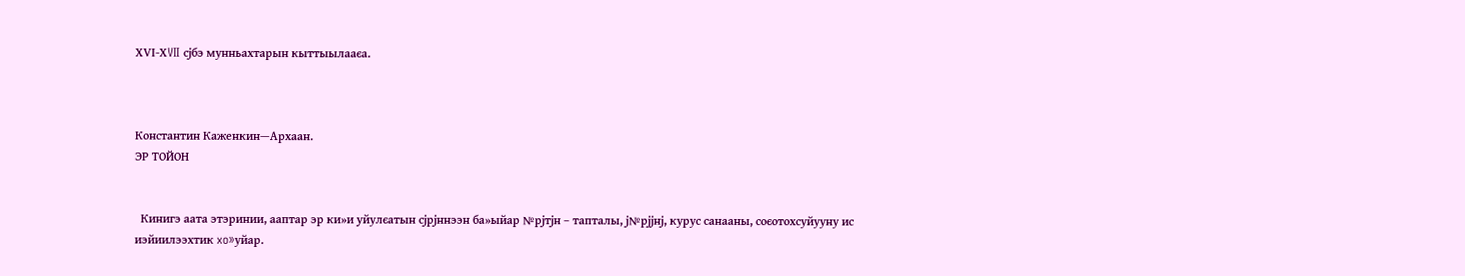ХVI-ХVII сјбэ мунньахтарын кыттыылааєа.



Константин Каженкин—Архаан.
ЭР ТОЙОН


  Кинигэ аата этэринии, aaптap эр ки»и yйулєатын сјрјннээн ба»ыйар №рјтјн – тапталы, ј№рјјнј, курус санааны, cоєотохсуйууну ис иэйиилээхтик xo»уйap.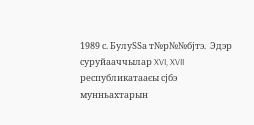1989 с. БулуЅЅа т№р№№бјтэ.  Эдэр суруйааччылар XVI, XVII республикатааєы сјбэ мунньахтарын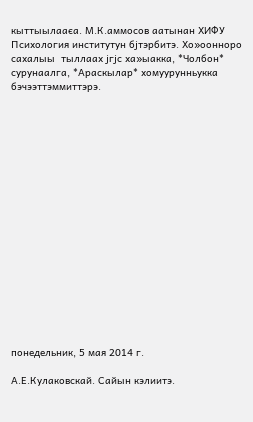кыттыылааєа. М.К.аммосов аатынан ХИФУ Психология институтун бјтэрбитэ. Хо»оонноро сахалыы  тыллаах јгјс ха»ыакка, *Чолбон* сурунаалга, *Араскылар* хомуурунньукка бэчээттэммиттэрэ.


















понедельник, 5 мая 2014 г.

А.Е.Кулаковскай. Сайын кэлиитэ.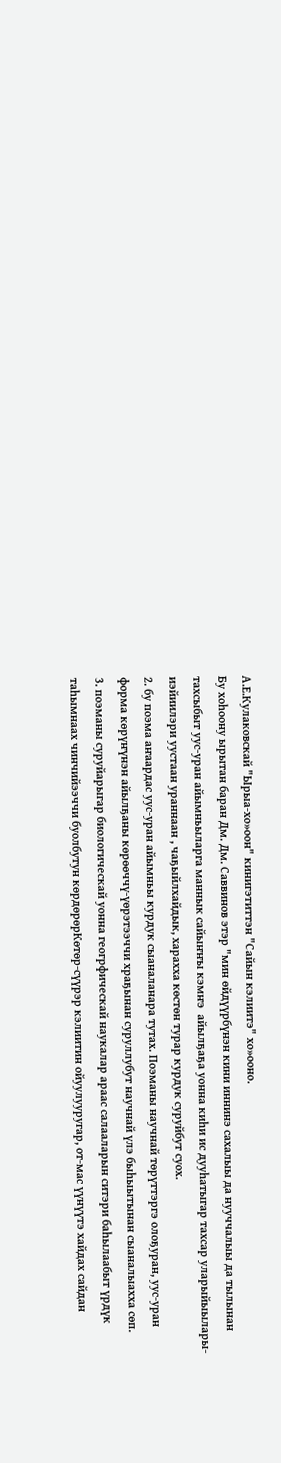А.Е.Кулаковскай "Ырыа-хо»оон" кинигэтиттэн "Сайын кэлиитэ" хо»ооно.
Бу хоһоону ырытан баран Дм. Дм. Саввинов этэр "мин өйдүүрбүнэн кини иннинэ сахалыы да нууччалыы да тылынан тахсыбыт уус-уран айымньыларга маннык сайыҥҥы кэмҥэ  айылҕаҕа уонна киһи ис дууһатыгар тахсар уларыйыылары-иэйиилэри уустаан ураннаан , чаҕыйлхайдык, харахха көстөн турар курдук суруйбут суох.
2. бу поэма аҥаардас уус-уран айымньы курдук сыаналанара тутах. Поэманы научнай төрүттэргэ олоҕуран, уус-уран форма көрүҥүнэн айылҕаны көрөөччү-үөрэтээччи храҕынан суруллубут научнай үлэ быһыытынан сыаналыахха сөп.
3. поэманы суруйарыгар биологическай уонна геогрфическай наукалар араас салааларын ситэри баһылаабыт үрдүк таһымнаах чинчийээччи буолбутун көрдөрөрКөтөр-сүүрэр кэлиитин ойуулууругар, от-мас үүнүүтэ хайдах сайдан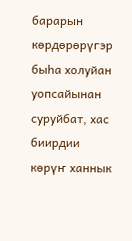барарын көрдөрөрүгэр быһа холуйан уопсайынан суруйбат, хас биирдии көрүҥ ханнык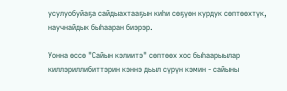усулуобуйаҕа сайдыахтааҕын киһи сөҕүөн курдук сөптөөхтүк, научнайдык быһааран биэрэр.

Уонна өссө "Сайын кэлиитэ" сөптөөх хос быһаарыылар киллэриллибиттэрин кэннэ дьыл сүрүн кэмин - сайыны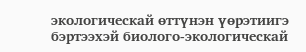экологическай өттүнэн үөрэтиигэ бэртээхэй биолого-экологическай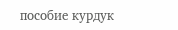пособие курдук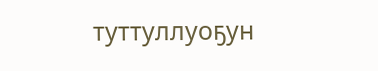туттуллуоҕун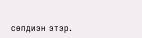сөпдиэн этэр.